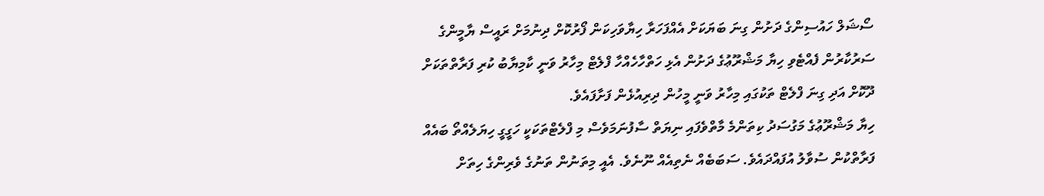ސޯޝަލް ހައުސިންގެ ދަށުން ގިނަ ބަޔަކަށް އެއްފަހަރާ ހިޔާވަހިކަން ފޯރުކޮށް ދިނުމަށް ރައީސް ޔާމީންގެ ސަރުކާރުން ފެއްޓެވި ހިޔާ މަޝްރޫޢުގެ ދަށުން އެޅި ހަތްހާހެއްހާ ފްލެޓް މިހާރު ވަނީ ކާމިޔާބު ކުރި ފަރާތްތަކަށް ދޫކޮށް އަދި ގިނަ ފްލެޓް ތަކުގައި މިހާރު ވަނީ މީހުން ދިރިއުޅެން ފަށާފައެވެ.
ހިޔާ މަޝްރޫޢުގެ މަގުސަދު ކިތަންމެ މާތްވެފައި ނިޔަތް ސާފުނަމަވެސް މި ފްލެޓްތަކަކީ ހަގީގީ ހިޔަލެއްތޯ ބައެއް ފަރާތްކުން ސުވާލު އުފައްދައެވެ. ސަބަބެއް ނެތިއެއް ނޫނެވެ. އެއީ މިތަނުން ތަނުގެ ވެރިންގެ ހިތަށް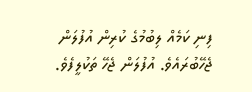ފިނި ކަމެއް ލިބުމުގެ ކުރިން އުފުލަން ޖެހޭބުރައެވެ. އުފުލަން ޖެހޭ ތަކުލީފެވެ.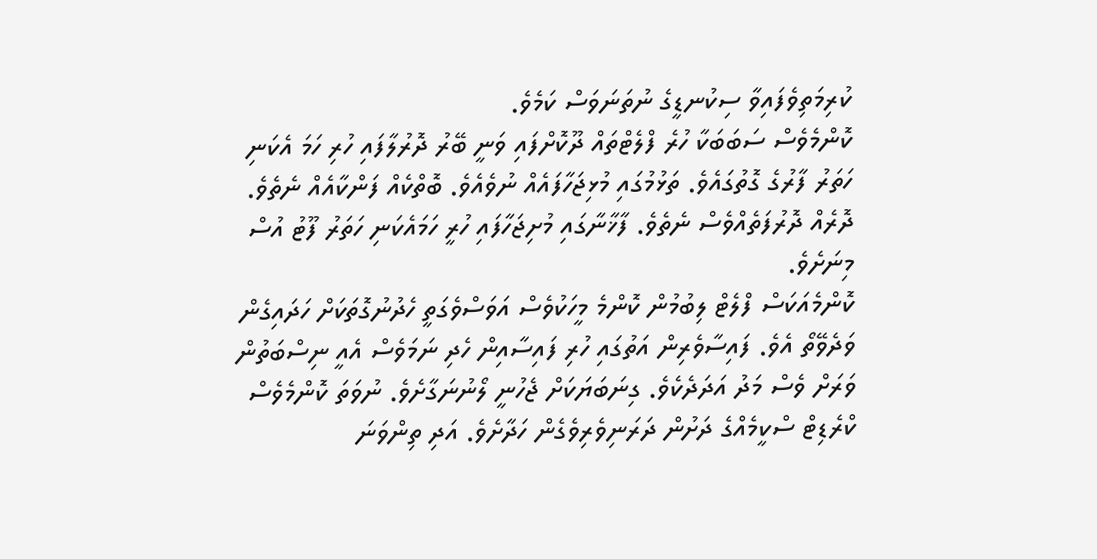ކުރިމަތިވެފައިވާ ސިކުނޑީގެ ނުތަނަވަސް ކަމެވެ.
ކޮންމެވެސް ސަބަބަކާ ހުރެ ފްލެޓްތައް ދޫކޮށްފައި ވަނީ ބޭރު ދޮރުލާފައި ހުރި ހަމަ އެކަނި ހަތަރު ފާރުގެ ގޮތުގައެވެ. ތަޅުމުގައި މުޅިޖަހާފައެއް ނުވެއެވެ. ބޮތްކެއް ފަންކާއެއް ނެތެވެ. ދޮރެއް ދޮރުފަތެއްވެސް ނެތެވެ. ފާޚާނާގައި މުށިޖަހާފައި ހުރީ ހަމައެކަނި ހަތަރު ފޫޓު އުސް މިނަށެވެ.
ކޮންމެއަކަސް ފްލެޓް ލިބުމުން ކޮންމެ މީހަކުވެސް އަވަސްވެގަތީ ހެދުނުގޮތަކަށް ހަދައިގެން ވަދެވޭތޯ އެވެ. ފައިސާވެރިން އަތުގައި ހުރި ފައިސާއިން ހެދި ނަމަވެސް އެއީ ނިސްބަތުން ވަރަށް ވެސް މަދު އަދަދެކެވެ. ގިނަބަޔަކަށް ޖެހުނީ ލޯނުނަގާށެވެ. ނުވަތަ ކޮންމެވެސް ކްރެޑިޓް ސްކީމެއްގެ ދަށުން ދަރަނިވެރިވެގެން ހަދާށެވެ. އަދި ތިންވަނަ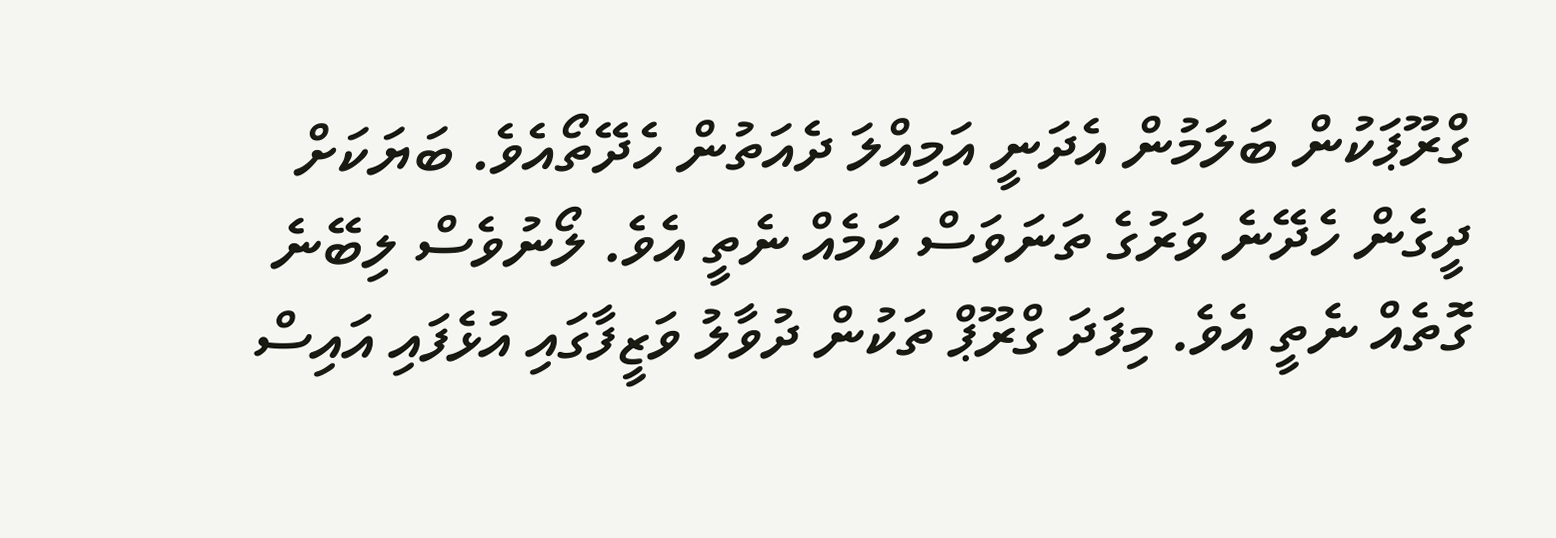ގްރޫޕަކުން ބަލަމުން އެދަނީ އަމިއްލަ ދެއަތުން ހެދޭތޯއެވެ. ބަޔަކަށް ދީގެން ހެދޭނެ ވަރުގެ ތަނަވަސް ކަމެއް ނެތީ އެވެ. ލޯނުވެސް ލިބޭނެ ގޮތެއް ނެތީ އެވެ. މިފަދަ ގްރޫޕް ތަކުން ދުވާލު ވަޒީފާގައި އުޅެފައި އައިސް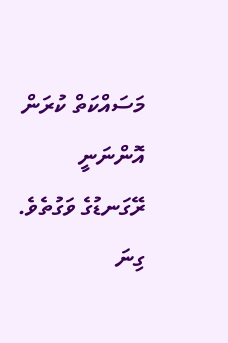މަސައްކަތް ކުރަން އޮންނަނީ ރޭގަނޑުގެ ވަގުތެވެ. ގިނަ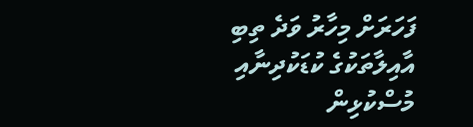ފަހަރަށް މިހާރު ވަދެ ތިބި އާއިލާތަކުގެ ކުޑަކުދިނާއި މުސްކުޅިން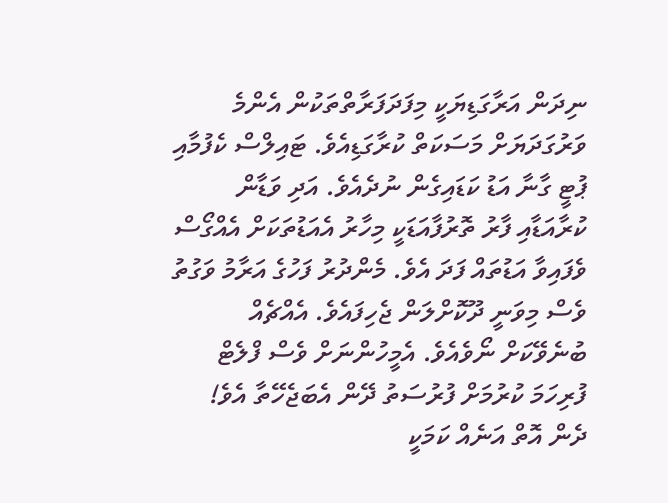ނިދަން އަރާގަޑިޔަކީ މިފަދަފަރާތްތަކުން އެންމެ ވަރުގަދަޔަށް މަސަކަތް ކުރާގަޑިއެވެ. ޓައިލްސް ކެފުމާއި ޕުޓީ ގާނާ އަޑު ކަޑައިގެން ނުދެއެވެ. އަދި ވަޑާން ކުރާއަޑާއި ފާރު ތޮރުފާއަޑަކީ މިހާރު އެއަޑުތަކަށް އެއްގޯސް ވެފައިވާ އަޑުތައް ފަދަ އެވެ. މެންދުރު ފަހުގެ އަރާމު ވަގުތު ވެސް މިވަނީ ދޫކޮށްލަން ޖެހިފައެވެ. އެއްޗެއް ބުނެވޭކަށް ނޯވެއެވެ. އެމީހުންނަށް ވެސް ފްލެޓް ފުރިހަމަ ކުރުމަށް ފުރުސަތު ދޭން އެބަޖެހޭތާ އެވެ!
ދެން އޮތް އަނެއް ކަމަކީ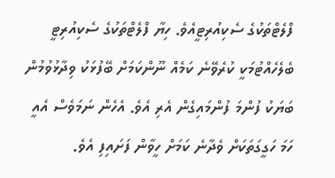ފްލެޓްތަކުގެ ސެކިއުރިޓީއެވެ. ހިޔާ ފްލެޓްތަކުގެ ސެކިއުރިޓީ ބެލެހެއްޓުމަކީ ކުރެވޭނެ ކަމެއް ނޫންކަމަށް ބޭފުޅަކު ވިދާޅުވުމުން ބަޔަކު ފުންމަ ފުންމައިގެން އެރި އެވެ. އެހެން ނަމަވެސް އެއީ ހަމަ ހަގީގަތަކަށް ވެދާނެ ކަމަށް ހީވާން ފަށައިފި އެވެ.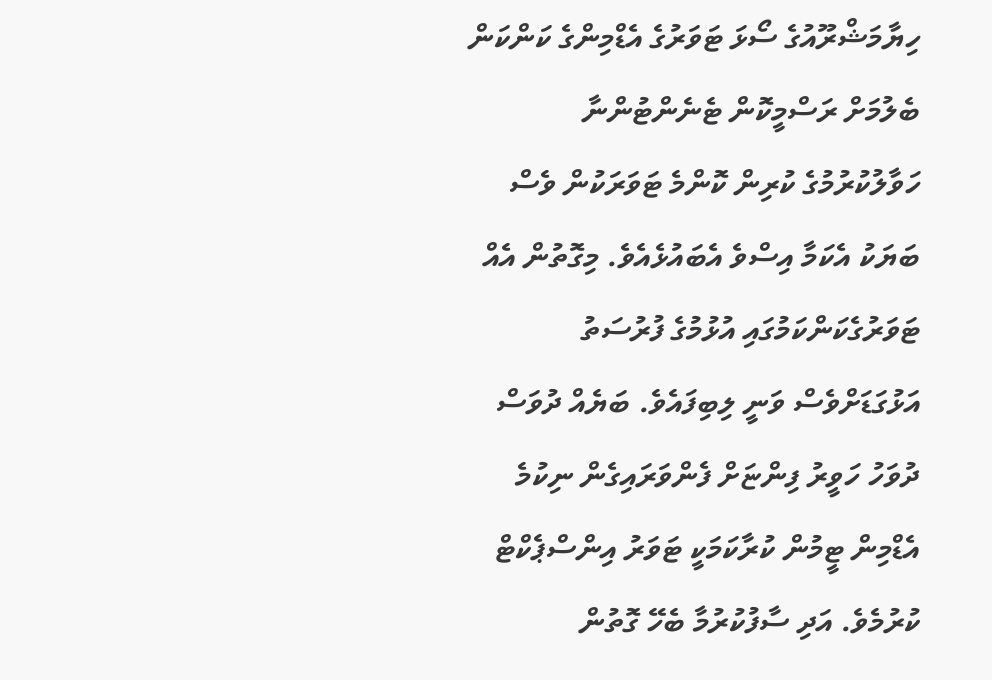ހިޔާމަޝްރޫއުގެ ސޯޅަ ޓަވަރުގެ އެޑްމިންގެ ކަންކަން ބެލުމަށް ރަސްމީކޮން ޓެނެންޓުންނާ ހަވާލުކުރުމުގެ ކުރިން ކޮންމެ ޓަވަރަކުން ވެސް ބަޔަކު އެކަމާ އިސްވެ އެބައުޅެއެވެ. މިގޮތުން އެއް ޓަވަރުގެކަންކަމުގައި އުޅުމުގެ ފުރުސަތު އަޅުގަޑަށްވެސް ވަނީ ލިބިފައެވެ. ބަޔެއް ދުވަސް ދުވަހު ހަވީރު ފިންޏަށް ފެންވަރައިގެން ނިކުމެ އެޑްމިން ޓީމުން ކުރާކަމަކީ ޓަވަރު އިންސްޕެކްޓް ކުރުމެވެ. އަދި ސާފުކުރުމާ ބެހޭ ގޮތުން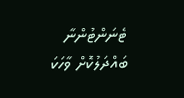ޓެނަންޓުންނާ ބައްދަލުކޮށް ވާހަކަ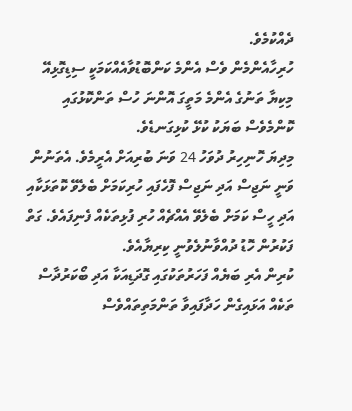ދެއްކުމެވެ.
ހުރިހާއެންމެން ވެސް އެންމެ ކަންބޮޑުވާއެއްކަމަކީ ސިޑިގޮޅިއޭ މިކިޔާ ތަނުގެ އެންމެ މަތީގަ އޮންނަ ހުސް ތަންކޮޅުގައި ކޮންމެވެސް ބަޔަކު ކުޅޭ ކުޅިގަނޑެވެ.
މިދިޔަ ހޮނިހިރު ދުވަހު 24 ވަނަ ބުރިއަށް އެރީމެވެ. އެތަނުން ވަނީ ނަޖިސް އަދި ނަޖިސް ފޮހެފައި ހުރިކަމަށް ބެލެވޭ ކޮތަޅަކާއި އަދި ހީސް ކަމަށް ބެލެވޭ އެއްޗެއް ހުރި ފުޅިތަކެއް ފެނިފައެވެ. ގަތް ފަކުރުން ހޮޑު ދުއްވާނުލެވުނީ ކިރިޔާއެވެ.
ކުރިން އެރި ބަޔެއް ފަހަރުތަކުގައި ގޮދަޑިއަކާ އަދި ބޯކަރުދާސް ތަކެއް އަޅައިގެން ހަދާފައިވާ ތަންމަތިތައްވެސް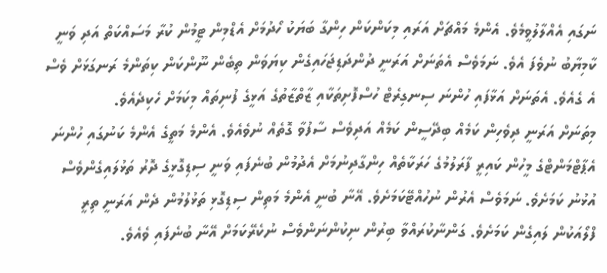ނަގައި އެއްލާލުވީމެވެ. އެންމެ މައްޗަށް އަރައި މިކަންކަން ހިންގާ ބަޔަކު ހޯދުމަށް އެޑްމިން ޓީމުން ކުރާ މަސައްކަތް އަދި ވަނީ ކާމިޔާބު ނުވެފަ އެވެ. ނަމަވެސް އެތަނަށް އަރަނީ ދުންދަޑިޖަހައިގެން ކިޔަވަން ތިބެން ނޫންކަން ކިތަންމެ ރަނގަޅަށް ވެސް އެ ގެއެވެ. އެތަނަށް އަޅާފައި ހުންނަ ސިނގިރެޓް ހުސްފޮށިތަކާއި ޒާތްޒާތުގެ އަޅީގެ ފުނިތައް މިކަމަށް ހެކިދެއެވެ.
މިތަނަށް އަރަނީ ދިވެހިން ކަމެއް ބިދޭސީން ކަމެއް އަދިވެސް ސާފުވާ ގޮތެއް ނުވެއެވެ. އެންމެ މަތީގެ އެންމެ ކަނުގައި ހުންނަ އެޕާޓްމަންޓްގެ މީހުން ކައިރީ ފާރަލުމުގެ ހަރަކާތެއް ހިންގާދިނުމަށް އެދުމުން ބުނެފައި ވަނީ ސިޑިގޮޅީގެ ދޮރު ތަޅުލައިގެންވެސް އުޅުނު ކަމަށެވެ. ނަމަވެސް އެރުން ނުހުއްޓޭކަމަށެވެ. އޭނާ ބުނީ އެންމެ މަތިން ސިޑިގޮޅި ތަޅުލުމުން ދެން އަރަނީ ތިރީ ފްލޯއަކުން ލައިގެން ކަމަށެވެ. ގަންނާކުރައްވާ ބިރުން ނިކުންނަންވެސް ނުކެރޭކަމަށް އޭނާ ބުނެފައި ވެއެވެ.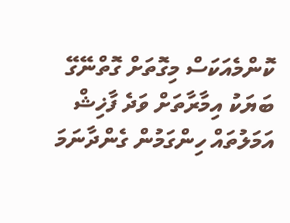ކޮންމެއަކަސް މިގޮތަށް ގޮތްނޭގޭ ބަޔަކު އިމާރާތަށް ވަދެ ފާޚިޝް އަމަލުތައް ހިންގަމުން ގެންދާނަމަ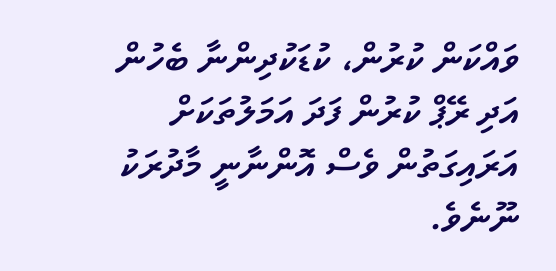ވައްކަން ކުރުން، ކުޑަކުދިންނާ ބެހުން އަދި ރޭޕް ކުރުން ފަދަ އަމަލުތަކަށް އަރައިގަތުން ވެސް އޮންނާނީ މާދުރަކު ނޫނެވެ.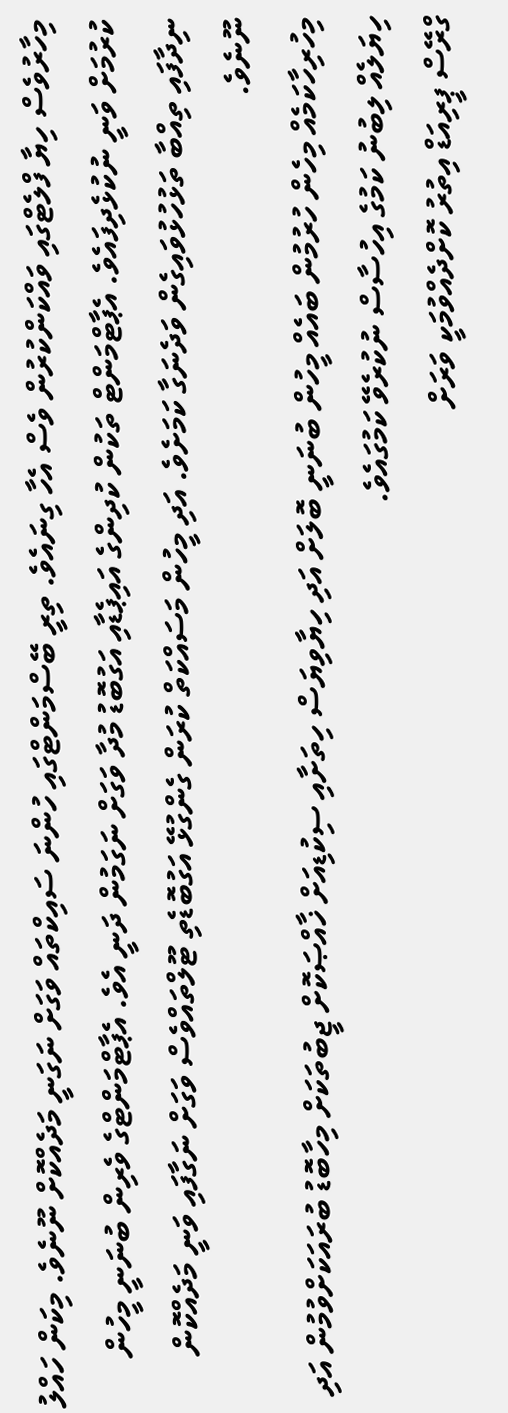މިހާރުވެސް ހިޔާ ފްލެޓްގައި ވައްކަންކުރުން ވެސް އެހާ ގިނައެވެ. ތިރީ ބޭސްމަންޓްގައި ހުންނަ ސައިކްތައް ވަގަށް ނަގަނީ މަދެއްކޮށް ނޫނެވެ. މިކަން ހައްލު ކުރުމަށް ވަނީ ނުކުޅެދިފައެވެ. އެޕާޓްމަންޓް ތަކުން ކުދިންގެ އައިޕެޑާއި އަގުބޮޑު މުދާ ވަގަށް ނަގަމުން ދަނީ އެވެ. އެޕާޓްމަންޓްގެ ވެރިން ބުނަނީ މީހުން ނިދާފައި ތިއްބާ ތަޅުހުޅުވައިގެން ވަދެނަގާ ކަމަށެވެ. އަދި މީހުން މަސައްކަތް ކުރަން ގެންގުޅޭ އަގުބޮޑެތި ޓޫލްތައްވެސް ވަގަށް ނަގާފައި ވަނީ މަދެއްކޮން ނޫނެވެ.
މިހުރިހާކަމެއް މިހެން ހުރުމުން ބައެއް މީހުން ބުނަނީ ބޮލަށް އަދި ހިޔާވިޔަސް ހިތަށާއި ސިކުޑިއަށް ޚާއްޞަކޮށް ޖީބުތަކަށް މިހާބޮޑު ބުރައަކަށްވުމުން އަދި ހިޔަލެއް ލިބުނު ކަމުގެ އިހުސާސް ނުކުރެވޭ ކަމުގައެވެ.
ގްރޭސް ޕީރިއަޑް އިތުރު ކޮށްދެއްވުމަކީ ވަރަށް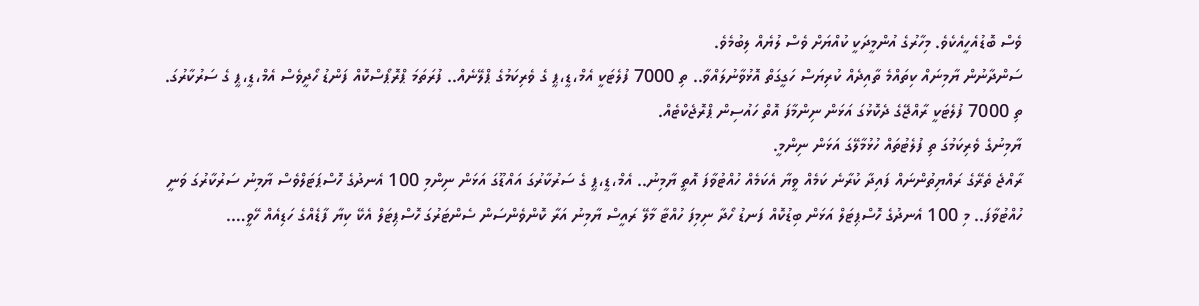ވެސް ބޮޑުއެހީއެކެވެ. މިހާރުގެ އުންމީދަކީ ކުއްޔަށް ވެސް ލުޔެއް ލިބުމެވެ.
ސަންދާނުން ޔާމިނައް ކިތައްމެ ތާއިދެއް ކުރިޔަސް ހަގީގަތް އޮޅުވާނުލައްވާ.. ތި 7000 ފުލެޓަކީ އެމް،ޑީ،ޕީ ގެ ވެރިކަމުގެ ޕްލޭނެއް.. ފުރަތަމަ ޕްރޮޕޯސްކޮއް ފަންޑު ހޯދީވެސް އެމް،ޑީ،ޕީ ގެ ސަރުކާރުގަ. ތި 7000 ފުލެޓަކީ ރާއްޖޭގެ ދެކޮޅުގަ އަޅަން ނިންމާފަ އޮތް ހައުސިން ޕްރޮޖެކްޓެއް.
ޔާމިނުގެ ވެރިކަމުގަ ތި ފުލެޓުތައް ހުޅުމާލޭގަ އަޅަން ނިންމީ.
ރާއްޖެ ތެރޭގެ ރައްޔިތުންނައް ފައިދާ ކުރާނެ ކަމެއް ވީޔާ އެކަމެއް ހުއްޓުވާފަ އޮތީ ޔާމިނު.. އެމް،ޑީ،ޕީ ގެ ސަރުކާރުގަ އައްޑޫގަ އަޅަން ނިންމި 100 އެނދުގެ ހޮސްޕަޓަލްވެސް ޔާމިނު ސަރުކާރުގަ ވަނީ ހުއްޓުވާފަ.. މި 100 އެނދުގެ ހޮސްޕިޓަލް އަޅަން ބިޑުކޮއް ފަނޑު ހޯދާ ނިމިފަ ހުއްޓާ މާލޭ ރައީސް ޔާމިނު އަރާ ކޮންވެންސަން ސެންޓަރުގަ ހޮސްޕިޓަލް އެކޭ ކިޔާ ފާޑެއްގެ ހަޑިއެއް ހޭވީ….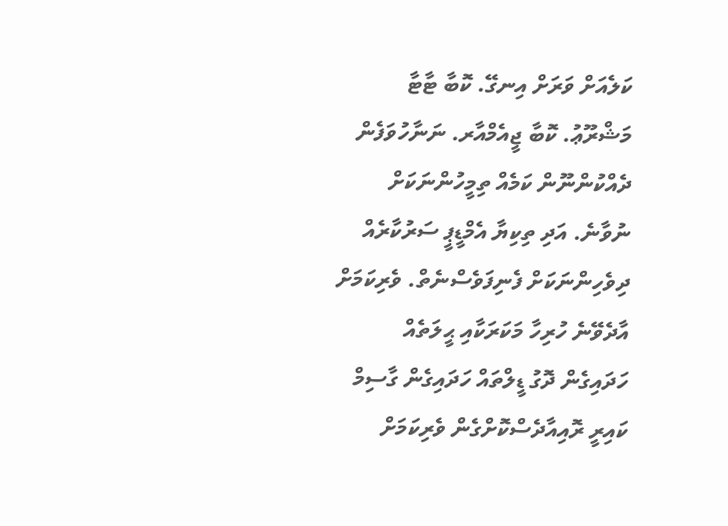ކަލެއަށް ވަރަށް އިނގޭ. ކޮބާ ޓާޓާ މަޝްރޫޢު. ކޮބާ ޖީއެމްއާރ. ނަނާހުވަފެން ދެއްކުންނޫން ކަމެއް ތިމީހުންނަކަށް ނުވާނެ. އަދި ތިކިޔާ އެމްޑީޕީ ސަރުކާރެއް ދިވެހިންނަކަށް ފެނިފަވެސްނެތް. ވެރިކަމަށް އާދެވޭނެ ހުރިހާ މަކަރަކާއި ޙީލަތެއް ހަދައިގެން ދޮގު ޑީލްތައް ހަދައިގެން ގާސިމް ކައިރީ ރޮއިއާދެސްކޮށްގެން ވެރިކަމަށް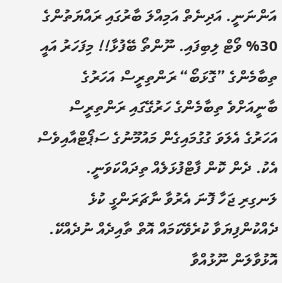އަންނަނީ. އަދިނެތް އަމިއްލަ ބާރުގައި ރައްޔަތުންގެ 30% ވޯޓް ލިބިފައި. ނޫންތޯ ބޭފުޅާ!! މިފަހަރު އައީ ތިބާމެންގެ ”ގޮޅަބޯ“ ރަންތިރީސް އަހަރުގެ ބާނީއަށްވެ ތިބާމެންގެ ހަރުގޭގައި ރަންތިރީސް އަހަރުގެ އެލަވަ ގުގުމައިގެން މައުމޫނުގެ ސަޕޯޓްއާއިވެސް އެކު. ދެން ކޮން ފާޓްފުޅަލެއް ތިދައްކަވަނީ.
ލަނގިރި ޖަހާ ފޮނަ އެރުވާ ނާޗަރަންގީ ކުޅެ ދެއްކުންފިޔަވާ ކުރެވޭކަމައް އޮތް ތާއިދެއް ނުދެއްކޭ. އޮޅުވާލަން ނޫޅުއްވާ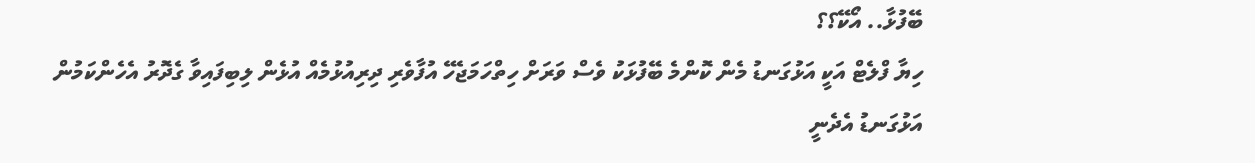ބޭފުޅާ.. އޯކޭ؟؟
ހިޔާ ފްލެޓް އަކީ އަޅުގަނޑު މެން ކޮންމެ ބޭފުޅަކު ވެސް ވަރަށް ހިތްހަމަޖެހޭ އުފާވެރި ދިރިއުޅުމެއް އުޅެން ލިބިފައިވާ ގެދޮރު އެހެންކަމުން އަޅުގަނޑު އެދެނީ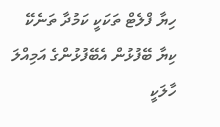ހިޔާ ފްލެޓް ތަކަކީ ކަމުދާ ތަނެކޭ ކިޔާ ބޭފުޅުން އެބޭފުޅުންގެ އަމިއްލަ ހާލަކީ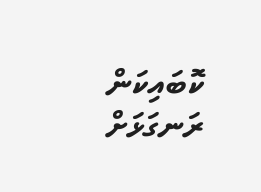ކޮބައިކަން ރަނގަޅަށް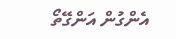އެންގުން އަންގޭތޯ